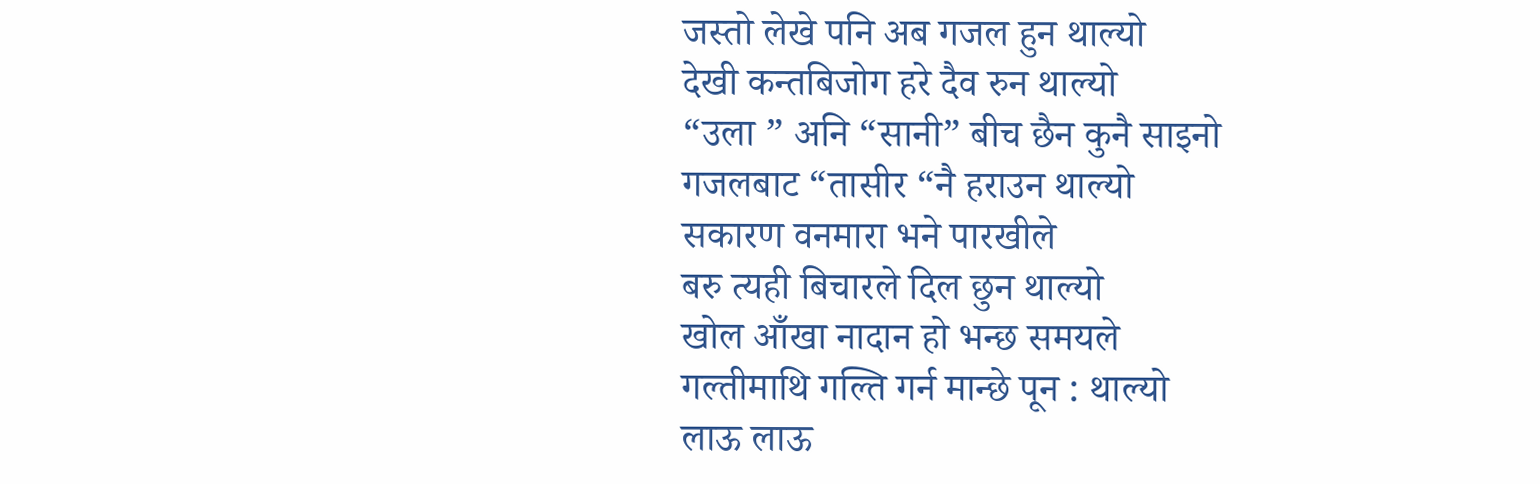जस्तो लेखे पनि अब गजल हुन थाल्यो
देखी कन्तबिजोग हरे दैव रुन थाल्यो
“उला ” अनि “सानी” बीच छैन कुनै साइनो
गजलबाट “तासीर “नै हराउन थाल्यो
सकारण वनमारा भने पारखीले
बरु त्यही बिचारले दिल छुन थाल्यो
खोल आँखा नादान हो भन्छ समयले
गल्तीमाथि गल्ति गर्न मान्छे पून : थाल्यो
लाऊ लाऊ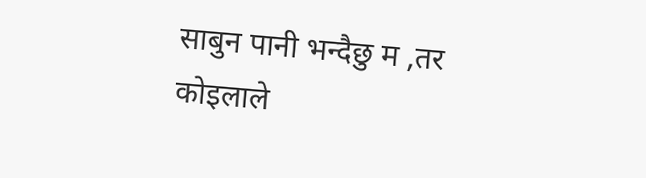साबुन पानी भन्दैछु म ,तर
कोइलाले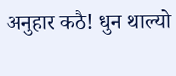अनुहार कठै! धुन थाल्यो